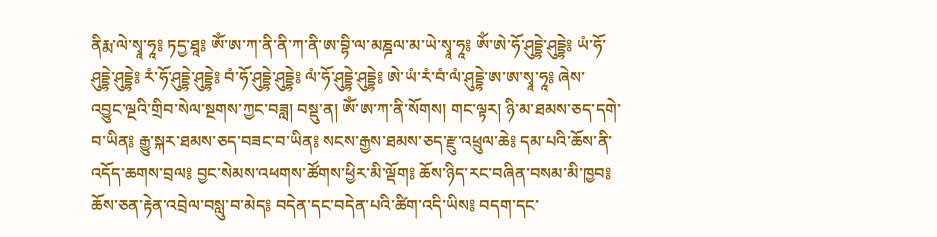ནིརྨ་ལེ་སྭཱ་ཧཱ༔ ཏདྱ་ཐཱ༔ ཨོཾ་ཨ་ཀ་ནི་ནི་ཀ་ནི་ཨ་བྷི་ལ་མཎྜལ་མ་ཡེ་སྭཱ་ཧཱ༔ ཨོཾ་ཨེ་ཧོ་ཤུདྡྷེ་ཤུདྡྷེ༔ ཡཾ་ཧོ་ཤུདྡྷེ་ཤུདྡྷེ༔ རཾ་ཧོ་ཤུདྡྷེ་ཤུདྡྷེ༔ བཾ་ཧོ་ཤུདྡྷེ་ཤུདྡྷེ༔ ལཾ་ཧོ་ཤུདྡྷེ་ཤུདྡྷེ༔ ཨེ་ཡཾ་རཾ་བཾ་ལཾ་ཤུདྡྷེ་ཨ་ཨ་སྭཱ་ཧཱ༔ ཞེས་འབྱུང་ལྔའི་གྲིབ་སེལ་སྔགས་ཀྱང་བཟླ། བསྡུ་ན། ཨོཾ་ཨ་ཀ་ནི་སོགས། གང་ལྟར། ཉི་མ་ཐམས་ཅད་དགེ་བ་ཡིན༔ རྒྱུ་སྐར་ཐམས་ཅད་བཟང་བ་ཡིན༔ སངས་རྒྱས་ཐམས་ཅད་རྫུ་འཕྲུལ་ཆེ༔ དམ་པའི་ཆོས་ནི་འདོད་ཆགས་བྲལ༔ བྱང་སེམས་འཕགས་ཚོགས་ཕྱིར་མི་ལྡོག༔ ཆོས་ཉིད་རང་བཞིན་བསམ་མི་ཁྱབ༔ ཆོས་ཅན་རྟེན་འབྲེལ་བསླུ་བ་མེད༔ བདེན་དང་བདེན་པའི་ཚིག་འདི་ཡིས༔ བདག་དང་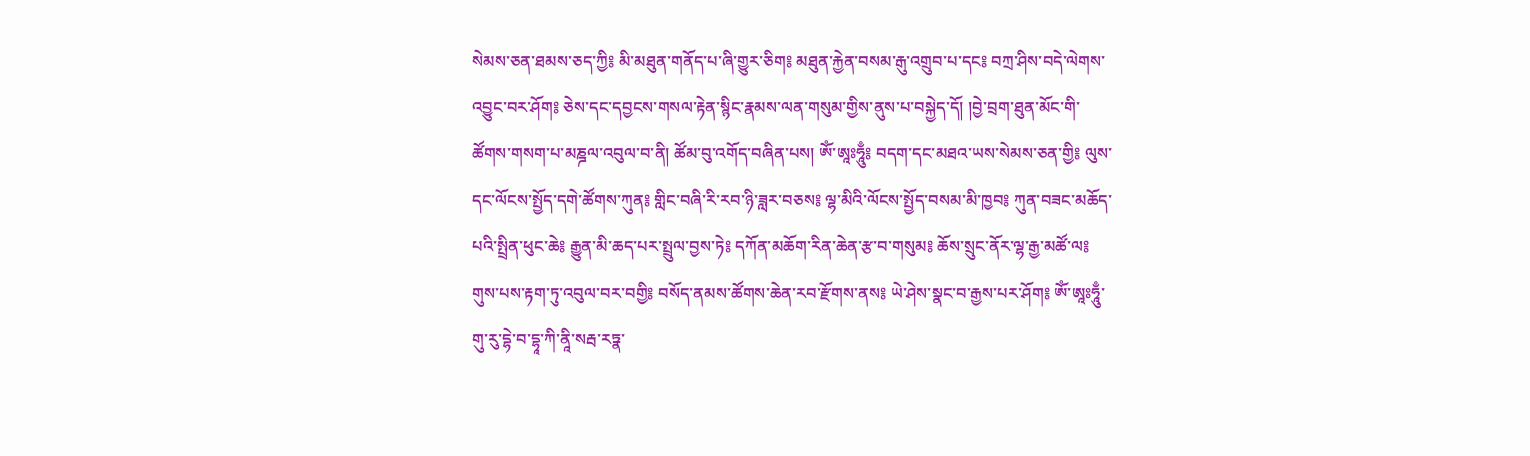སེམས་ཅན་ཐམས་ཅད་ཀྱི༔ མི་མཐུན་གནོད་པ་ཞི་གྱུར་ཅིག༔ མཐུན་རྐྱེན་བསམ་རྒུ་འགྲུབ་པ་དང༔ བཀྲ་ཤིས་བདེ་ལེགས་འབྱུང་བར་ཤོག༔ ཅེས་དང་དབྱངས་གསལ་རྟེན་སྙིང་རྣམས་ལན་གསུམ་གྱིས་ནུས་པ་བསྐྱེད་དོ། །བྱེ་བྲག་ཐུན་མོང་གི་ཚོགས་གསག་པ་མཎྜལ་འབུལ་བ་ནི། ཚོམ་བུ་འགོད་བཞིན་པས། ཨོཾ་ཨཱཿཧཱུྃ༔ བདག་དང་མཐའ་ཡས་སེམས་ཅན་གྱི༔ ལུས་དང་ལོངས་སྤྱོད་དགེ་ཚོགས་ཀུན༔ གླིང་བཞི་རི་རབ་ཉི་ཟླར་བཅས༔ ལྷ་མིའི་ལོངས་སྤྱོད་བསམ་མི་ཁྱབ༔ ཀུན་བཟང་མཆོད་པའི་སྤྲིན་ཕུང་ཆེ༔ རྒྱུན་མི་ཆད་པར་སྤྲུལ་བྱས་ཏེ༔ དཀོན་མཆོག་རིན་ཆེན་རྩ་བ་གསུམ༔ ཆོས་སྲུང་ནོར་ལྷ་རྒྱ་མཚོ་ལ༔ གུས་པས་རྟག་ཏུ་འབུལ་བར་བགྱི༔ བསོད་ནམས་ཚོགས་ཆེན་རབ་རྫོགས་ནས༔ ཡེ་ཤེས་སྣང་བ་རྒྱས་པར་ཤོག༔ ཨོཾ་ཨཱཿཧཱུྃ་གུ་རུ་དྷེ་བ་དྷཱ་ཀི་ནཱི་སརྦ་རཏྣ་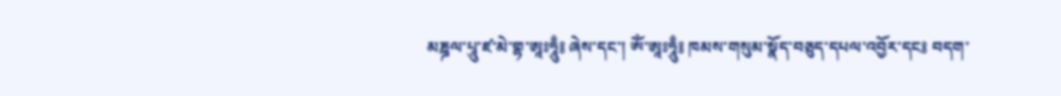མཎྜལ་པཱུ་ཛ་མེ་གྷ་ཨཱཿཧཱུྃ༔ ཞེས་དང་། ཨོཾ་ཨཱཿཧཱུྃ༔ ཁམས་གསུམ་སྣོད་བཅུད་དཔལ་འབྱོར་དང༔ བདག་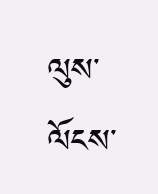ལུས་ལོངས་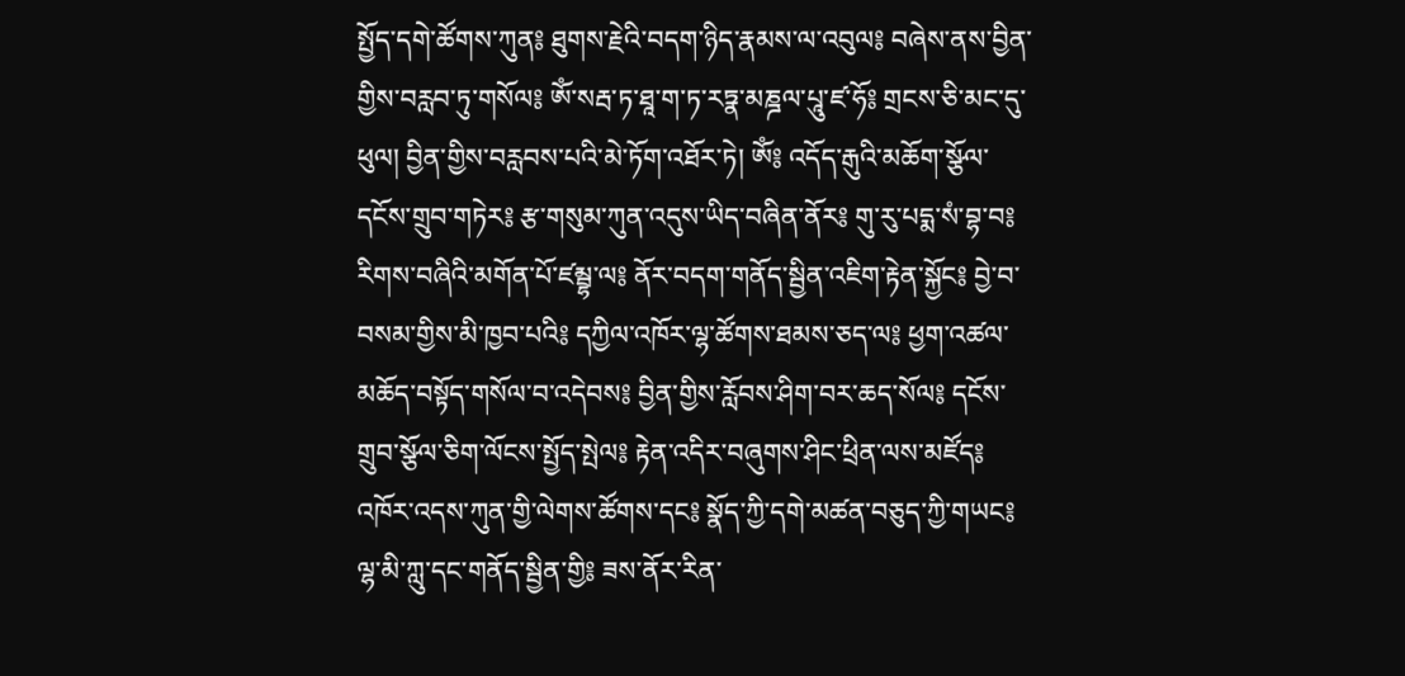སྤྱོད་དགེ་ཚོགས་ཀུན༔ ཐུགས་རྗེའི་བདག་ཉིད་རྣམས་ལ་འབུལ༔ བཞེས་ནས་བྱིན་གྱིས་བརླབ་ཏུ་གསོལ༔ ཨོཾ་སརྦ་ཏ་ཐཱ་ག་ཏ་རཏྣ་མཎྜལ་པཱུ་ཛ་ཧོ༔ གྲངས་ཅི་མང་དུ་ཕུལ། བྱིན་གྱིས་བརླབས་པའི་མེ་ཏོག་འཐོར་ཏེ། ཨོཾ༔ འདོད་རྒུའི་མཆོག་སྩོལ་དངོས་གྲུབ་གཏེར༔ རྩ་གསུམ་ཀུན་འདུས་ཡིད་བཞིན་ནོར༔ གུ་རུ་པདྨ་སཾ་བྷ་བ༔ རིགས་བཞིའི་མགོན་པོ་ཛམྦྷ་ལ༔ ནོར་བདག་གནོད་སྦྱིན་འཇིག་རྟེན་སྐྱོང༔ བྱེ་བ་བསམ་གྱིས་མི་ཁྱབ་པའི༔ དཀྱིལ་འཁོར་ལྷ་ཚོགས་ཐམས་ཅད་ལ༔ ཕྱག་འཚལ་མཆོད་བསྟོད་གསོལ་བ་འདེབས༔ བྱིན་གྱིས་རློབས་ཤིག་བར་ཆད་སོལ༔ དངོས་གྲུབ་སྩོལ་ཅིག་ལོངས་སྤྱོད་སྤེལ༔ རྟེན་འདིར་བཞུགས་ཤིང་ཕྲིན་ལས་མཛོད༔ འཁོར་འདས་ཀུན་གྱི་ལེགས་ཚོགས་དང༔ སྣོད་ཀྱི་དགེ་མཚན་བཅུད་ཀྱི་གཡང༔ ལྷ་མི་ཀླུ་དང་གནོད་སྦྱིན་གྱི༔ ཟས་ནོར་རིན་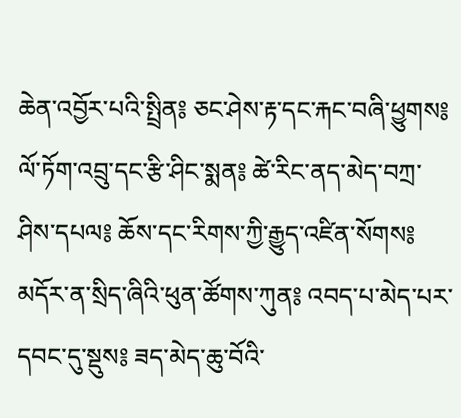ཆེན་འབྱོར་པའི་སྤྲིན༔ ཅང་ཤེས་རྟ་དང་རྐང་བཞི་ཕྱུགས༔ ལོ་ཏོག་འབྲུ་དང་རྩི་ཤིང་སྨན༔ ཚེ་རིང་ནད་མེད་བཀྲ་ཤིས་དཔལ༔ ཆོས་དང་རིགས་ཀྱི་རྒྱུད་འཛིན་སོགས༔ མདོར་ན་སྲིད་ཞིའི་ཕུན་ཚོགས་ཀུན༔ འབད་པ་མེད་པར་དབང་དུ་སྡུས༔ ཟད་མེད་ཆུ་བོའི་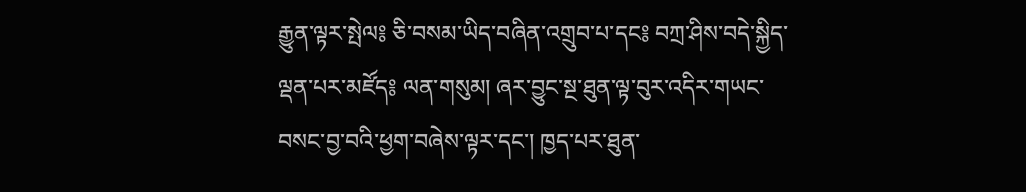རྒྱུན་ལྟར་སྤེལ༔ ཅི་བསམ་ཡིད་བཞིན་འགྲུབ་པ་དང༔ བཀྲ་ཤིས་བདེ་སྐྱིད་ལྡན་པར་མཛོད༔ ལན་གསུམ། ཞར་བྱུང་སྔ་ཐུན་ལྟ་བུར་འདིར་གཡང་བསང་བྱ་བའི་ཕྱག་བཞེས་ལྟར་དང་། ཁྱད་པར་ཐུན་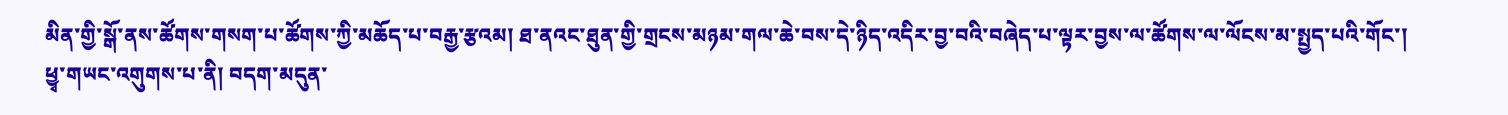མིན་གྱི་སྒོ་ནས་ཚོགས་གསག་པ་ཚོགས་ཀྱི་མཆོད་པ་བརྒྱ་རྩའམ། ཐ་ནའང་ཐུན་གྱི་གྲངས་མཉམ་གལ་ཆེ་བས་དེ་ཉིད་འདིར་བྱ་བའི་བཞེད་པ་ལྟར་བྱས་ལ་ཚོགས་ལ་ལོངས་མ་སྤྱད་པའི་གོང་། ཕྱྭ་གཡང་འགུགས་པ་ནི། བདག་མདུན་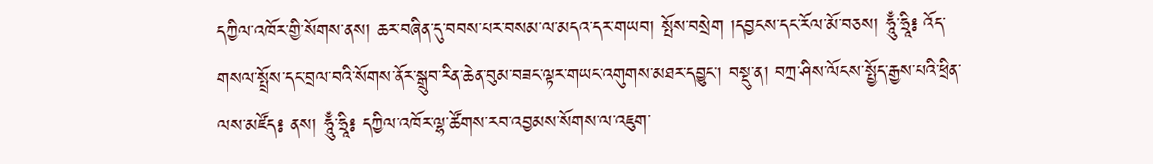དཀྱིལ་འཁོར་གྱི་སོགས་ནས། ཆར་བཞིན་དུ་བབས་པར་བསམ་ལ་མདའ་དར་གཡབ། སྤོས་བསྲེག །དབྱངས་དང་རོལ་མོ་བཅས། ཧཱུྃ་ཧྲཱི༔ འོད་གསལ་སྤྲོས་དང་བྲལ་བའི་སོགས་ནོར་སྒྲུབ་རིན་ཆེན་བུམ་བཟང་ལྟར་གཡང་འགུགས་མཐར་དབྱུང་། བསྡུ་ན། བཀྲ་ཤིས་ལོངས་སྤྱོད་རྒྱས་པའི་ཕྲིན་ལས་མཛོད༔ ནས། ཧཱུྃ་ཧྲཱི༔ དཀྱིལ་འཁོར་ལྷ་ཚོགས་རབ་འབྱམས་སོགས་ལ་འཇུག་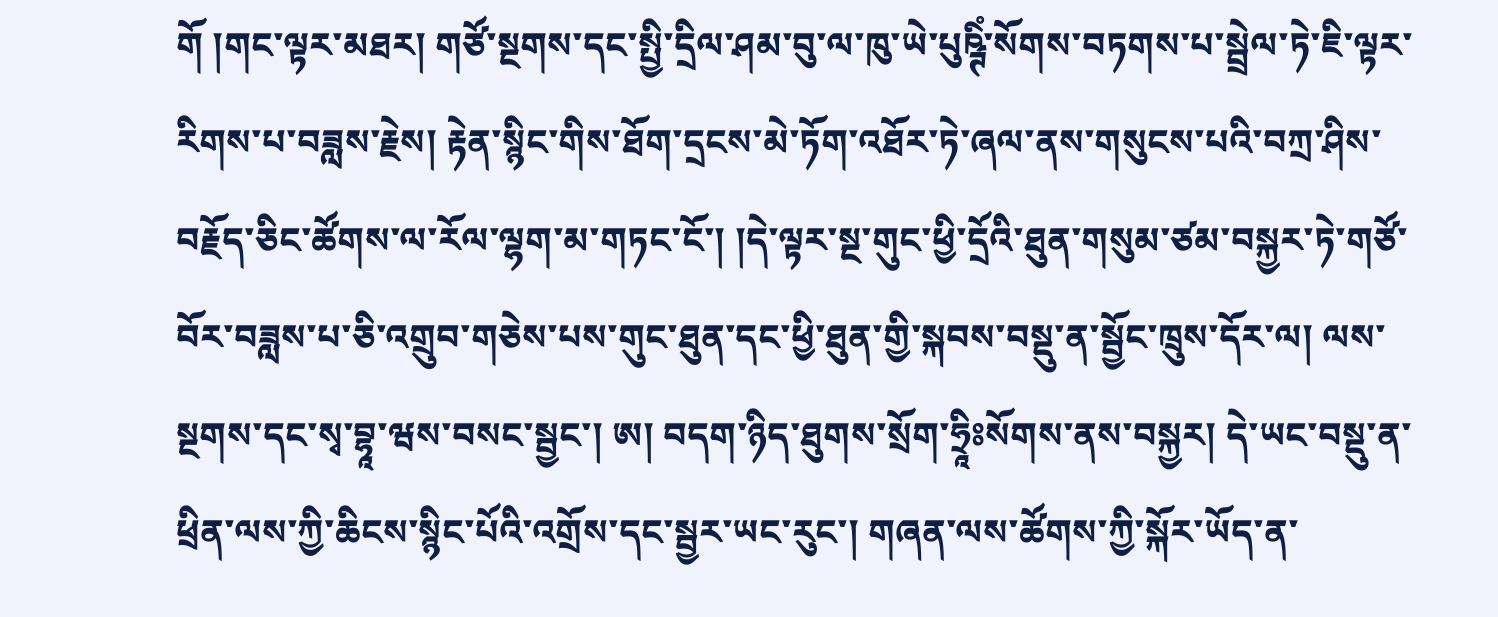གོ །གང་ལྟར་མཐར། གཙོ་སྔགས་དང་སྤྱི་དྲིལ་ཤམ་བུ་ལ་ཁུ་ཡེ་པུཥྚིཾ་སོགས་བཏགས་པ་སྦྲེལ་ཏེ་ཇི་ལྟར་རིགས་པ་བཟླས་རྗེས། རྟེན་སྙིང་གིས་ཐོག་དྲངས་མེ་ཏོག་འཐོར་ཏེ་ཞལ་ནས་གསུངས་པའི་བཀྲ་ཤིས་བརྗོད་ཅིང་ཚོགས་ལ་རོལ་ལྷག་མ་གཏང་ངོ་། །དེ་ལྟར་སྔ་གུང་ཕྱི་དྲོའི་ཐུན་གསུམ་ཙམ་བསྐྱར་ཏེ་གཙོ་བོར་བཟླས་པ་ཅི་འགྲུབ་གཅེས་པས་གུང་ཐུན་དང་ཕྱི་ཐུན་གྱི་སྐབས་བསྡུ་ན་སྦྱོང་ཁྲུས་དོར་ལ། ལས་སྔགས་དང་སྭ་བྷཱ་ཝས་བསང་སྦྱང་། ཨ། བདག་ཉིད་ཐུགས་སྲོག་ཧྲཱིཿསོགས་ནས་བསྐྱར། དེ་ཡང་བསྡུ་ན་ཕྲིན་ལས་ཀྱི་ཆིངས་སྙིང་པོའི་འགྲོས་དང་སྦྱར་ཡང་རུང་། གཞན་ལས་ཚོགས་ཀྱི་སྐོར་ཡོད་ན་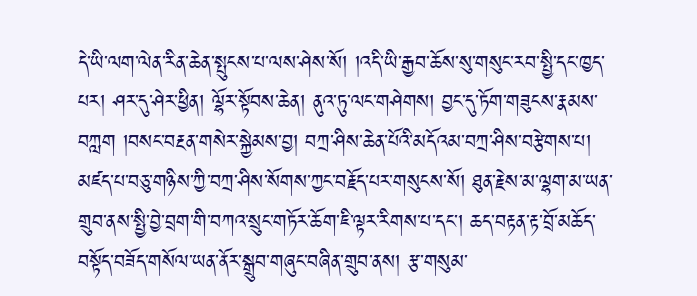དེ་ཡི་ལག་ལེན་རིན་ཆེན་སྤུངས་པ་ལས་ཤེས་སོ། །འདི་ཡི་རྒྱབ་ཆོས་སུ་གསུང་རབ་སྤྱི་དང་ཁྱད་པར། ཤར་དུ་ཤེར་ཕྱིན། ལྷོར་སྟོབས་ཆེན། ནུའ་ཏུ་ལང་གཤེགས། བྱང་དུ་ཏོག་གཟུངས་རྣམས་བཀླག །བསང་བརྔན་གསེར་སྐྱེམས་བྱ། བཀྲ་ཤིས་ཆེན་པོའི་མདོའམ་བཀྲ་ཤིས་བརྩེགས་པ། མཛད་པ་བཅུ་གཉིས་ཀྱི་བཀྲ་ཤིས་སོགས་ཀྱང་བརྗོད་པར་གསུངས་སོ། ཐུན་རྗེས་མ་ལྷག་མ་ཡན་གྲུབ་ནས་སྤྱི་བྱེ་བྲག་གི་བཀའ་སྲུང་གཏོར་ཆོག་ཇི་ལྟར་རིགས་པ་དང་། ཆད་བརྟན་རྟ་བྲོ་མཆོད་བསྟོད་བཟོད་གསོལ་ཡན་ནོར་སྒྲུབ་གཞུང་བཞིན་གྲུབ་ནས། རྩ་གསུམ་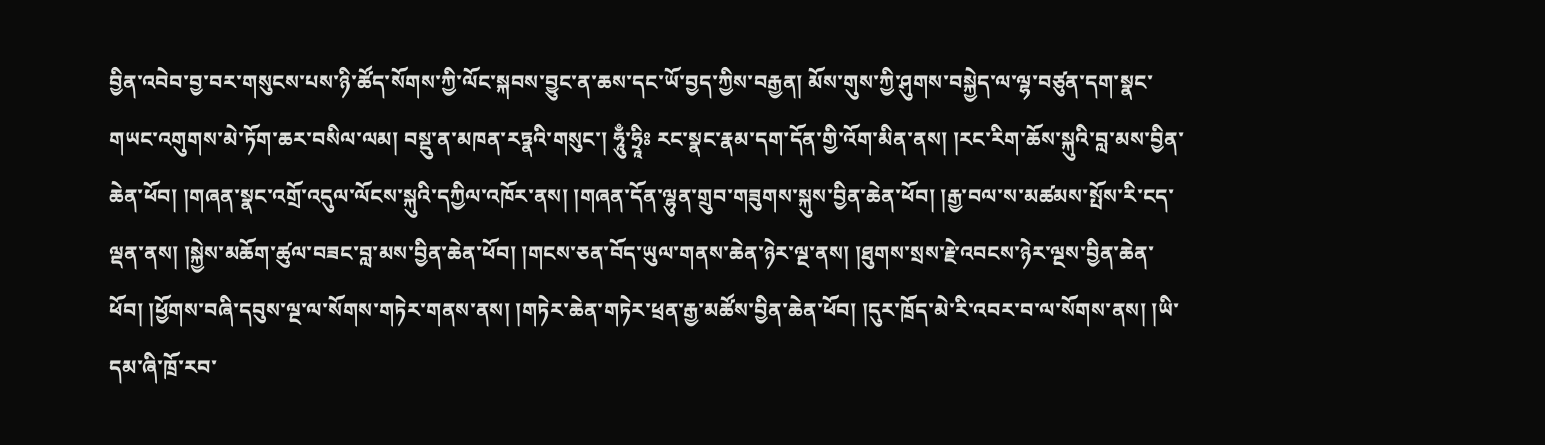བྱིན་འབེབ་བྱ་བར་གསུངས་པས་ཉི་ཚོད་སོགས་ཀྱི་ལོང་སྐབས་བྱུང་ན་ཆས་དང་ཡོ་བྱད་ཀྱིས་བརྒྱན། མོས་གུས་ཀྱི་ཤུགས་བསྐྱེད་ལ་ལྷ་བཙུན་དག་སྣང་གཡང་འགུགས་མེ་ཏོག་ཆར་བསིལ་ལམ། བསྡུ་ན་མཁན་རཏྣའི་གསུང་། ཧཱུྃ་ཧྲཱིཿ རང་སྣང་རྣམ་དག་དོན་གྱི་འོག་མིན་ནས། །རང་རིག་ཆོས་སྐུའི་བླ་མས་བྱིན་ཆེན་ཕོབ། །གཞན་སྣང་འགྲོ་འདུལ་ལོངས་སྐུའི་དཀྱིལ་འཁོར་ནས། །གཞན་དོན་ལྷུན་གྲུབ་གཟུགས་སྐུས་བྱིན་ཆེན་ཕོབ། །རྒྱ་བལ་ས་མཚམས་སྤོས་རི་ངད་ལྡན་ནས། །སྐྱེས་མཆོག་ཚུལ་བཟང་བླ་མས་བྱིན་ཆེན་ཕོབ། །གངས་ཅན་བོད་ཡུལ་གནས་ཆེན་ཉེར་ལྔ་ནས། །ཐུགས་སྲས་རྗེ་འབངས་ཉེར་ལྔས་བྱིན་ཆེན་ཕོབ། །ཕྱོགས་བཞི་དབུས་ལྔ་ལ་སོགས་གཏེར་གནས་ནས། །གཏེར་ཆེན་གཏེར་ཕྲན་རྒྱ་མཚོས་བྱིན་ཆེན་ཕོབ། །དུར་ཁྲོད་མེ་རི་འབར་བ་ལ་སོགས་ནས། །ཡི་དམ་ཞི་ཁྲོ་རབ་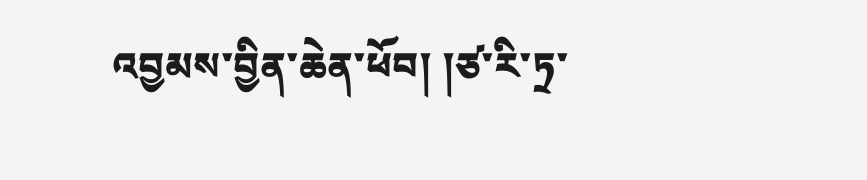འབྱམས་བྱིན་ཆེན་ཕོབ། །ཙ་རི་ཏྲ་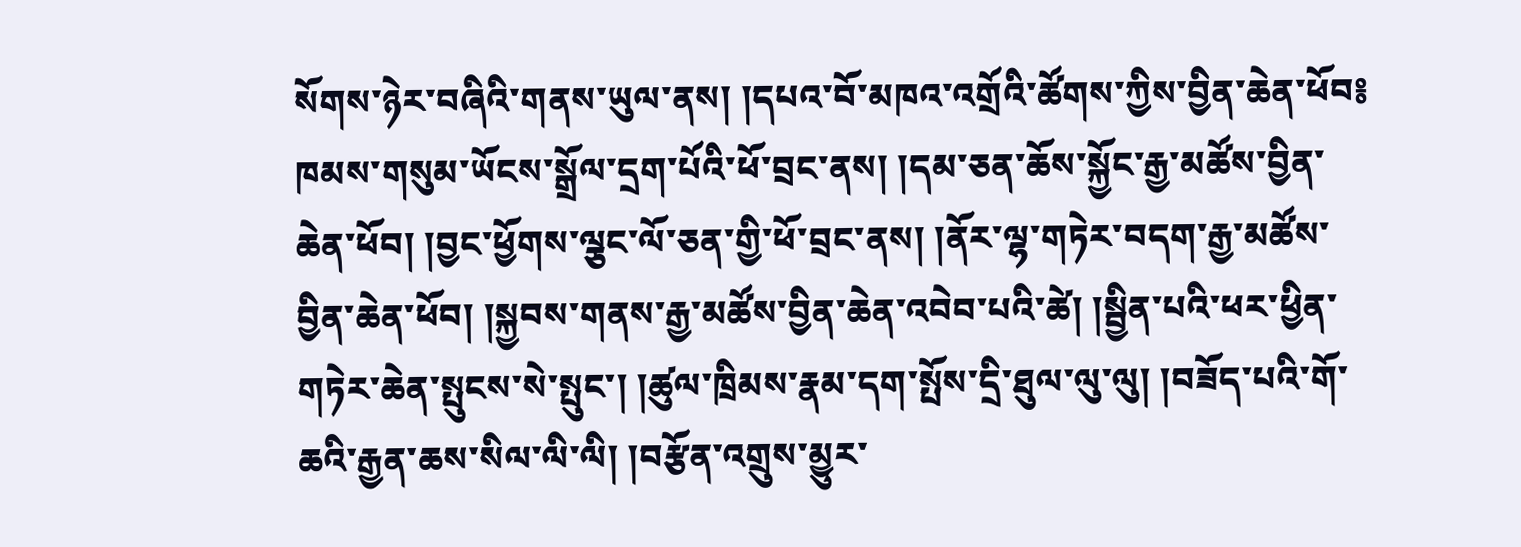སོགས་ཉེར་བཞིའི་གནས་ཡུལ་ནས། །དཔའ་བོ་མཁའ་འགྲོའི་ཚོགས་ཀྱིས་བྱིན་ཆེན་ཕོབ༔ ཁམས་གསུམ་ཡོངས་སྒྲོལ་དྲག་པོའི་ཕོ་བྲང་ནས། །དམ་ཅན་ཆོས་སྐྱོང་རྒྱ་མཚོས་བྱིན་ཆེན་ཕོབ། །བྱང་ཕྱོགས་ལྕང་ལོ་ཅན་གྱི་ཕོ་བྲང་ནས། །ནོར་ལྷ་གཏེར་བདག་རྒྱ་མཚོས་བྱིན་ཆེན་ཕོབ། །སྐྱབས་གནས་རྒྱ་མཚོས་བྱིན་ཆེན་འབེབ་པའི་ཚེ། །སྦྱིན་པའི་ཕར་ཕྱིན་གཏེར་ཆེན་སྤུངས་སེ་སྤུང་། །ཚུལ་ཁྲིམས་རྣམ་དག་སྤོས་དྲི་ཐུལ་ལུ་ལུ། །བཟོད་པའི་གོ་ཆའི་རྒྱན་ཆས་སིལ་ལི་ལི། །བརྩོན་འགྲུས་མྱུར་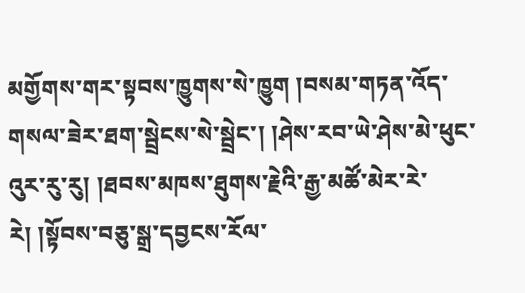མགྱོགས་གར་སྟབས་ཁྱུགས་སེ་ཁྱུག །བསམ་གཏན་འོད་གསལ་ཟེར་ཐག་སྦྲེངས་སེ་སྦྲེང་། །ཤེས་རབ་ཡེ་ཤེས་མེ་ཕུང་འུར་རུ་རུ། །ཐབས་མཁས་ཐུགས་རྗེའི་རྒྱ་མཚོ་མེར་རེ་རེ། །སྟོབས་བཅུ་སྒྲ་དབྱངས་རོལ་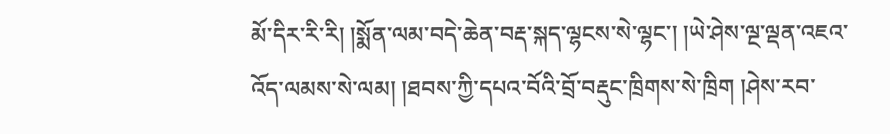མོ་དིར་རི་རི། །སྨོན་ལམ་བདེ་ཆེན་བརྡ་སྐད་ལྷངས་སེ་ལྷང་། །ཡེ་ཤེས་ལྔ་ལྡན་འཇའ་འོད་ལམས་སེ་ལམ། །ཐབས་ཀྱི་དཔའ་བོའི་བྲོ་བརྡུང་ཁྲིགས་སེ་ཁྲིག །ཤེས་རབ་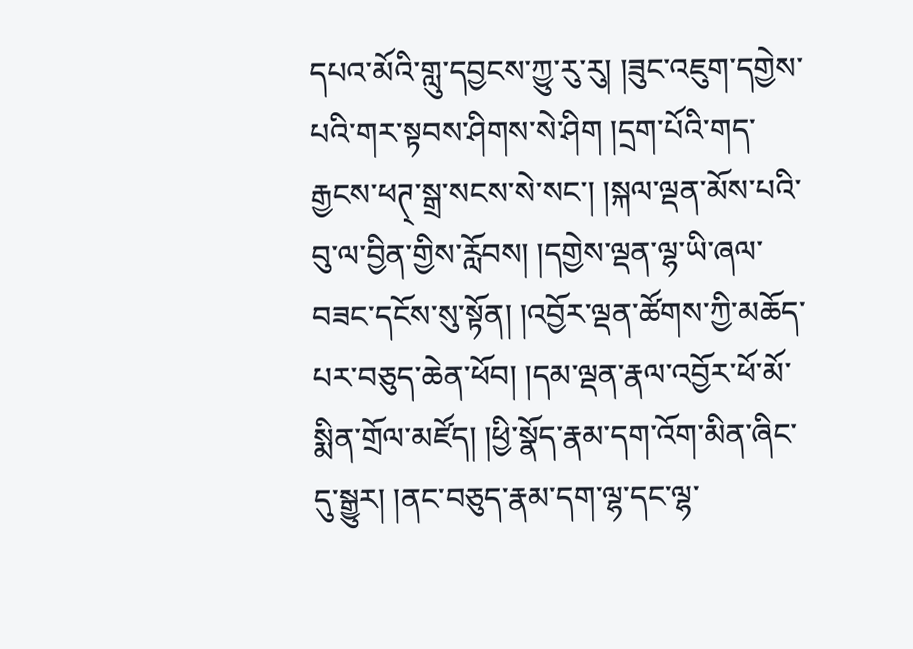དཔའ་མོའི་གླུ་དབྱངས་ཀྱུ་རུ་རུ། །ཟུང་འཇུག་དགྱེས་པའི་གར་སྟབས་ཤིགས་སེ་ཤིག །དྲག་པོའི་གད་རྒྱངས་ཕཊ྄་སྒྲ་སངས་སེ་སང་། །སྐལ་ལྡན་མོས་པའི་བུ་ལ་བྱིན་གྱིས་རློབས། །དགྱེས་ལྡན་ལྷ་ཡི་ཞལ་བཟང་དངོས་སུ་སྟོན། །འབྱོར་ལྡན་ཚོགས་ཀྱི་མཆོད་པར་བཅུད་ཆེན་ཕོབ། །དམ་ལྡན་རྣལ་འབྱོར་ཕོ་མོ་སྨིན་གྲོལ་མཛོད། །ཕྱི་སྣོད་རྣམ་དག་འོག་མིན་ཞིང་དུ་སྒྱུར། །ནང་བཅུད་རྣམ་དག་ལྷ་དང་ལྷ་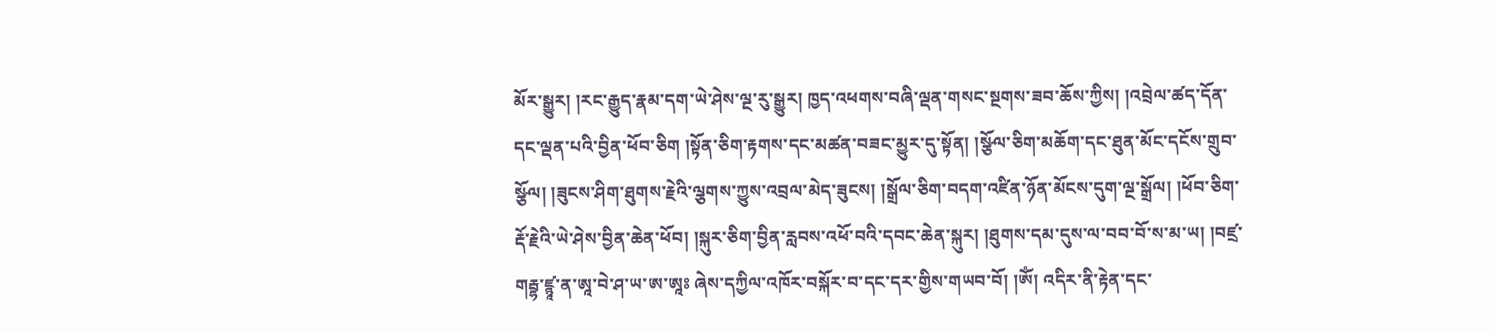མོར་སྒྱུར། །རང་རྒྱུད་རྣམ་དག་ཡེ་ཤེས་ལྔ་རུ་སྒྱུར། ཁྱད་འཕགས་བཞི་ལྡན་གསང་སྔགས་ཟབ་ཆོས་ཀྱིས། །འབྲེལ་ཚད་དོན་དང་ལྡན་པའི་བྱིན་ཕོབ་ཅིག །སྟོན་ཅིག་རྟགས་དང་མཚན་བཟང་མྱུར་དུ་སྟོན། །སྩོལ་ཅིག་མཆོག་དང་ཐུན་མོང་དངོས་གྲུབ་སྩོལ། །ཟུངས་ཤིག་ཐུགས་རྗེའི་ལྕགས་ཀྱུས་འབྲལ་མེད་ཟུངས། །སྒྲོལ་ཅིག་བདག་འཛིན་ཉོན་མོངས་དུག་ལྔ་སྒྲོལ། །ཕོབ་ཅིག་རྡོ་རྗེའི་ཡེ་ཤེས་བྱིན་ཆེན་ཕོབ། །སྐུར་ཅིག་བྱིན་རླབས་འཕོ་བའི་དབང་ཆེན་སྐུར། །ཐུགས་དམ་དུས་ལ་བབ་བོ་ས་མ་ཡ། །བཛྲ་གརྦྷ་ཛྙཱ་ན་ཨཱ་བེ་ཤ་ཡ་ཨ་ཨཱཿ ཞེས་དཀྱིལ་འཁོར་བསྐོར་བ་དང་དར་གྱིས་གཡབ་བོ། །ཨོཾ། འདིར་ནི་རྟེན་དང་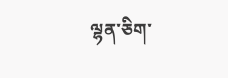ལྷན་ཅིག་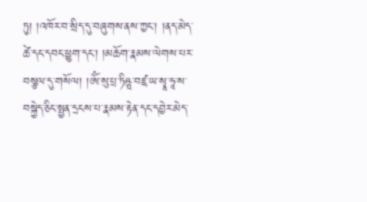ཏུ། །འཁོར་བ་སྲིད་དུ་བཞུགས་ནས་ཀྱང་། །ནད་མེད་ཚེ་དང་དབང་ཕྱུག་དང་། །མཆོག་རྣམས་ལེགས་པར་བསྩལ་དུ་གསོལ། །ཨོཾ་སུ་པྲ་ཏིཥྛ་བཛྲ་ཡ་སྭཱ་ཧཱ་ས་བསྐྱེད་ཅིང་སྤྱན་དྲངས་པ་རྣམས་རྟེན་དང་དབྱེར་མེད་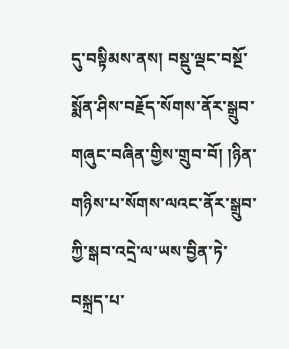དུ་བསྟིམས་ནས། བསྡུ་ལྡང་བསྔོ་སྨོན་ཤིས་བརྗོད་སོགས་ནོར་སྒྲུབ་གཞུང་བཞིན་གྱིས་གྲུབ་བོ། །ཉིན་གཉིས་པ་སོགས་ལའང་ནོར་སྒྲུབ་ཀྱི་སྒབ་འདྲེ་ལ་ཡས་བྱིན་ཏེ་བསྐྲད་པ་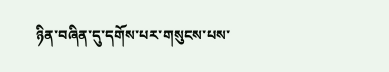ཉིན་བཞིན་དུ་དགོས་པར་གསུངས་པས་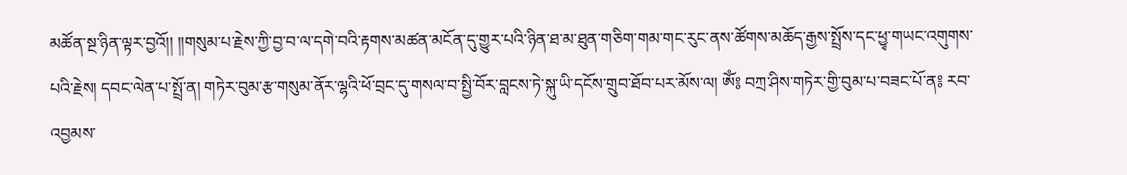མཚོན་སྔ་ཉིན་ལྟར་བྱའོ།། །།གསུམ་པ་རྗེས་ཀྱི་བྱ་བ་ལ་དགེ་བའི་རྟགས་མཚན་མངོན་དུ་གྱུར་པའི་ཉིན་ཐ་མ་ཐུན་གཅིག་གམ་གང་རུང་ནས་ཚོགས་མཆོད་རྒྱས་སྤྲོས་དང་ཕྱྭ་གཡང་འགུགས་པའི་རྗེས། དབང་ལེན་པ་སྤྲོ་ན། གཏེར་བུམ་རྩ་གསུམ་ནོར་ལྷའི་ཕོ་བྲང་དུ་གསལ་བ་སྤྱི་བོར་བླངས་ཏེ་སྐུ་ཡི་དངོས་གྲུབ་ཐོབ་པར་མོས་ལ། ཨོཾ༔ བཀྲ་ཤིས་གཏེར་གྱི་བུམ་པ་བཟང་པོ་ན༔ རབ་འབྱམས་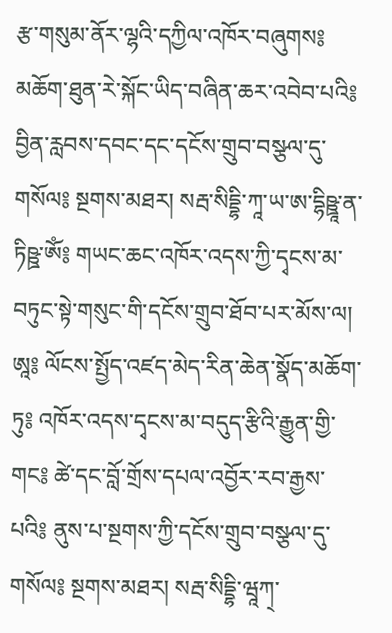རྩ་གསུམ་ནོར་ལྷའི་དཀྱིལ་འཁོར་བཞུགས༔ མཆོག་ཐུན་རེ་སྐོང་ཡིད་བཞིན་ཆར་འབེབ་པའི༔ བྱིན་རླབས་དབང་དང་དངོས་གྲུབ་བསྩལ་དུ་གསོལ༔ སྔགས་མཐར། སརྦ་སིདྡྷི་ཀཱ་ཡ་ཨ་དྷིཥྛཱ་ན་ཏིཥྛ་ཨོཾ༔ གཡང་ཆང་འཁོར་འདས་ཀྱི་དྭངས་མ་བཏུང་སྟེ་གསུང་གི་དངོས་གྲུབ་ཐོབ་པར་མོས་ལ། ཨཱ༔ ལོངས་སྤྱོད་འཛད་མེད་རིན་ཆེན་སྣོད་མཆོག་ཏུ༔ འཁོར་འདས་དྭངས་མ་བདུད་རྩིའི་རྒྱུན་གྱི་གང༔ ཚེ་དང་བློ་གྲོས་དཔལ་འབྱོར་རབ་རྒྱས་པའི༔ ནུས་པ་སྔགས་ཀྱི་དངོས་གྲུབ་བསྩལ་དུ་གསོལ༔ སྔགས་མཐར། སརྦ་སིདྡྷི་ཝཱཀ྄་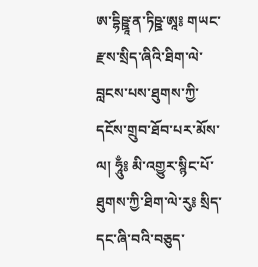ཨ་དྷིཥྛཱ་ན་ཏིཥྛ་ཨཱ༔ གཡང་རྫས་སྲིད་ཞིའི་ཐིག་ལེ་བླངས་པས་ཐུགས་ཀྱི་དངོས་གྲུབ་ཐོབ་པར་མོས་ལ། ཧཱུྃ༔ མི་འགྱུར་སྙིང་པོ་ཐུགས་ཀྱི་ཐིག་ལེ་རུ༔ སྲིད་དང་ཞི་བའི་བཅུད་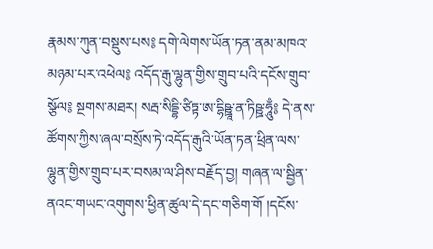རྣམས་ཀུན་བསྡུས་པས༔ དགེ་ལེགས་ཡོན་ཏན་ནམ་མཁའ་མཉམ་པར་འཕེལ༔ འདོད་རྒུ་ལྷུན་གྱིས་གྲུབ་པའི་དངོས་གྲུབ་སྩོལ༔ སྔགས་མཐར། སརྦ་སིདྡྷི་ཙིཏྟ་ཨ་དྷིཥྛཱ་ན་ཏིཥྛ་ཧཱུྃ༔ དེ་ནས་ཚོགས་ཀྱིས་ཞལ་བསྲོས་ཏེ་འདོད་རྒུའི་ཡོན་ཏན་ཕྲིན་ལས་ལྷུན་གྱིས་གྲུབ་པར་བསམ་ལ་ཤིས་བརྗོད་བྱ། གཞན་ལ་སྦྱིན་ནའང་གཡང་འགུགས་ཕྱིན་ཚུལ་དེ་དང་གཅིག་གོ །དངོས་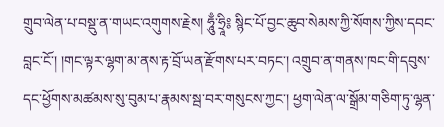གྲུབ་ལེན་པ་བསྡུ་ན་གཡང་འགུགས་རྗེས། ཧཱུྃ་ཧྲཱི༔ སྙིང་པོ་བྱང་ཆུབ་སེམས་ཀྱི་སོགས་ཀྱིས་དབང་བླང་ངོ་། །གང་ལྟར་ལྷག་མ་ནས་རྟ་བྲོ་ཡན་རྫོགས་པར་བཏང་། འགྲུབ་ན་གནས་ཁང་གི་དབུས་དང་ཕྱོགས་མཚམས་སུ་བུམ་པ་རྣམས་སྦ་བར་གསུངས་ཀྱང་། ཕྱག་ལེན་ལ་སྒྲོམ་གཅིག་ཏུ་ལྷན་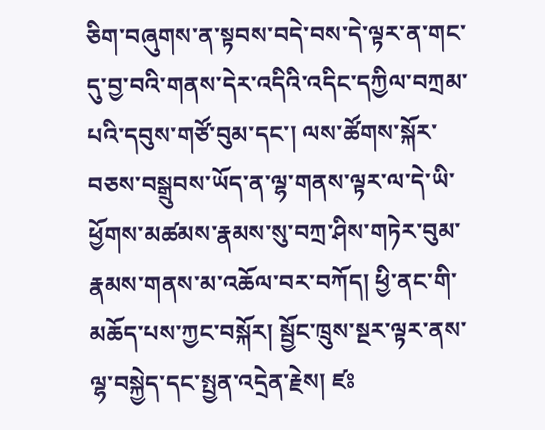ཅིག་བཞུགས་ན་སྟབས་བདེ་བས་དེ་ལྟར་ན་གང་དུ་བྱ་བའི་གནས་དེར་འདིའི་འདིང་དཀྱིལ་བཀྲམ་པའི་དབུས་གཙོ་བུམ་དང་། ལས་ཚོགས་སྐོར་བཅས་བསྒྲུབས་ཡོད་ན་ལྷ་གནས་ལྟར་ལ་དེ་ཡི་ཕྱོགས་མཚམས་རྣམས་སུ་བཀྲ་ཤིས་གཏེར་བུམ་རྣམས་གནས་མ་འཆོལ་བར་བཀོད། ཕྱི་ནང་གི་མཆོད་པས་ཀྱང་བསྐོར། སྦྱོང་ཁྲུས་སྔར་ལྟར་ནས་ལྷ་བསྐྱེད་དང་སྤྱན་འདྲེན་རྗེས། ཛཿ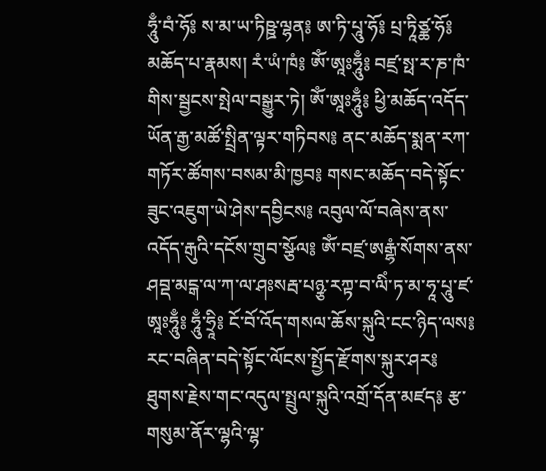ཧཱུྃ་བཾ་ཧོ༔ ས་མ་ཡ་ཏིཥྛ་ལྷན༔ ཨ་ཏི་པཱུ་ཧོ༔ པྲ་ཏཱིཙྪ་ཧོ༔ མཆོད་པ་རྣམས། རཾ་ཡཾ་ཁཾ༔ ཨོཾ་ཨཱཿཧཱུྃ༔ བཛྲ་སྥ་ར་ཎ་ཁཾ་གིས་སྦྱངས་སྤེལ་བསྒྱུར་ཏེ། ཨོཾ་ཨཱཿཧཱུྃ༔ ཕྱི་མཆོད་འདོད་ཡོན་རྒྱ་མཚོ་སྤྲིན་ལྟར་གཏིབས༔ ནང་མཆོད་སྨན་རཀ་གཏོར་ཚོགས་བསམ་མི་ཁྱབ༔ གསང་མཆོད་བདེ་སྟོང་ཟུང་འཇུག་ཡེ་ཤེས་དབྱིངས༔ འབུལ་ལོ་བཞེས་ནས་འདོད་རྒུའི་དངོས་གྲུབ་སྩོལ༔ ཨོཾ་བཛྲ་ཨརྒྷཾ་སོགས་ནས་ཤབྡ་མངྒ་ལ་ཀ་ལ་ཤཿསརྦ་པཉྩ་རཀྟ་བ་ལིཾ་ཏ་མ་ཧཱ་པཱུ་ཛ་ཨཱཿཧཱུྃ༔ ཧཱུྃ་ཧྲཱི༔ ངོ་བོ་འོད་གསལ་ཆོས་སྐུའི་ངང་ཉིད་ལས༔ རང་བཞིན་བདེ་སྟོང་ལོངས་སྤྱོད་རྫོགས་སྐུར་ཤར༔ ཐུགས་རྗེས་གང་འདུལ་སྤྲུལ་སྐུའི་འགྲོ་དོན་མཛད༔ རྩ་གསུམ་ནོར་ལྷའི་ལྷ་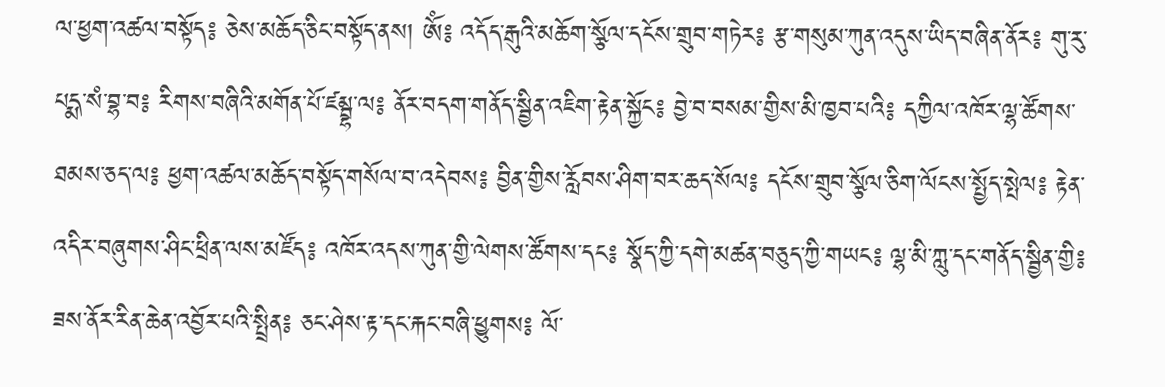ལ་ཕྱག་འཚལ་བསྟོད༔ ཅེས་མཆོད་ཅིང་བསྟོད་ནས། ཨོཾ༔ འདོད་རྒུའི་མཆོག་སྩོལ་དངོས་གྲུབ་གཏེར༔ རྩ་གསུམ་ཀུན་འདུས་ཡིད་བཞིན་ནོར༔ གུ་རུ་པདྨ་སཾ་བྷ་བ༔ རིགས་བཞིའི་མགོན་པོ་ཛམྦྷ་ལ༔ ནོར་བདག་གནོད་སྦྱིན་འཇིག་རྟེན་སྐྱོང༔ བྱེ་བ་བསམ་གྱིས་མི་ཁྱབ་པའི༔ དཀྱིལ་འཁོར་ལྷ་ཚོགས་ཐམས་ཅད་ལ༔ ཕྱག་འཚལ་མཆོད་བསྟོད་གསོལ་བ་འདེབས༔ བྱིན་གྱིས་རློབས་ཤིག་བར་ཆད་སོལ༔ དངོས་གྲུབ་སྩོལ་ཅིག་ལོངས་སྤྱོད་སྤེལ༔ རྟེན་འདིར་བཞུགས་ཤིང་ཕྲིན་ལས་མཛོད༔ འཁོར་འདས་ཀུན་གྱི་ལེགས་ཚོགས་དང༔ སྣོད་ཀྱི་དགེ་མཚན་བཅུད་ཀྱི་གཡང༔ ལྷ་མི་ཀླུ་དང་གནོད་སྦྱིན་གྱི༔ ཟས་ནོར་རིན་ཆེན་འབྱོར་པའི་སྤྲིན༔ ཅང་ཤེས་རྟ་དང་རྐང་བཞི་ཕྱུགས༔ ལོ་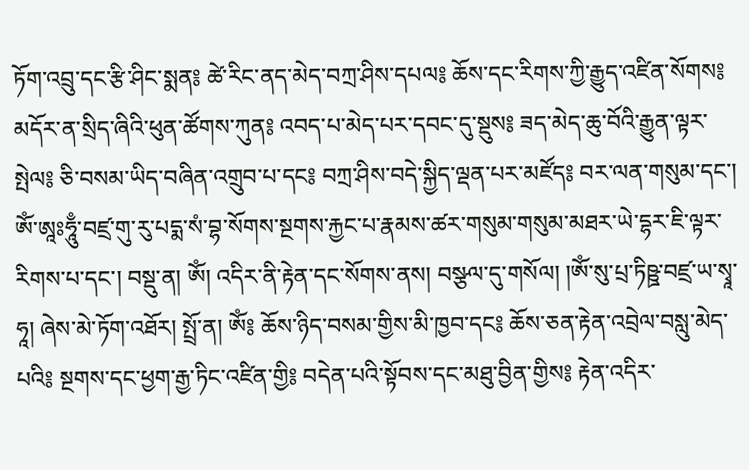ཏོག་འབྲུ་དང་རྩི་ཤིང་སྨན༔ ཚེ་རིང་ནད་མེད་བཀྲ་ཤིས་དཔལ༔ ཆོས་དང་རིགས་ཀྱི་རྒྱུད་འཛིན་སོགས༔ མདོར་ན་སྲིད་ཞིའི་ཕུན་ཚོགས་ཀུན༔ འབད་པ་མེད་པར་དབང་དུ་སྡུས༔ ཟད་མེད་ཆུ་བོའི་རྒྱུན་ལྟར་སྤེལ༔ ཅི་བསམ་ཡིད་བཞིན་འགྲུབ་པ་དང༔ བཀྲ་ཤིས་བདེ་སྐྱིད་ལྡན་པར་མཛོད༔ བར་ལན་གསུམ་དང་། ཨོཾ་ཨཱཿཧཱུྃ་བཛྲ་གུ་རུ་པདྨ་སཾ་བྷ་སོགས་སྔགས་རྐྱང་པ་རྣམས་ཚར་གསུམ་གསུམ་མཐར་ཡེ་དྷར་ཇི་ལྟར་རིགས་པ་དང་། བསྡུ་ན། ཨོཾ། འདིར་ནི་རྟེན་དང་སོགས་ནས། བསྩལ་དུ་གསོལ། །ཨོཾ་སུ་པྲ་ཏིཥྛ་བཛྲ་ཡ་སྭཱ་ཧཱ། ཞེས་མེ་ཏོག་འཐོར། སྤྲོ་ན། ཨོཾ༔ ཆོས་ཉིད་བསམ་གྱིས་མི་ཁྱབ་དང༔ ཆོས་ཅན་རྟེན་འབྲེལ་བསླུ་མེད་པའི༔ སྔགས་དང་ཕྱག་རྒྱ་ཏིང་འཛིན་གྱི༔ བདེན་པའི་སྟོབས་དང་མཐུ་བྱིན་གྱིས༔ རྟེན་འདིར་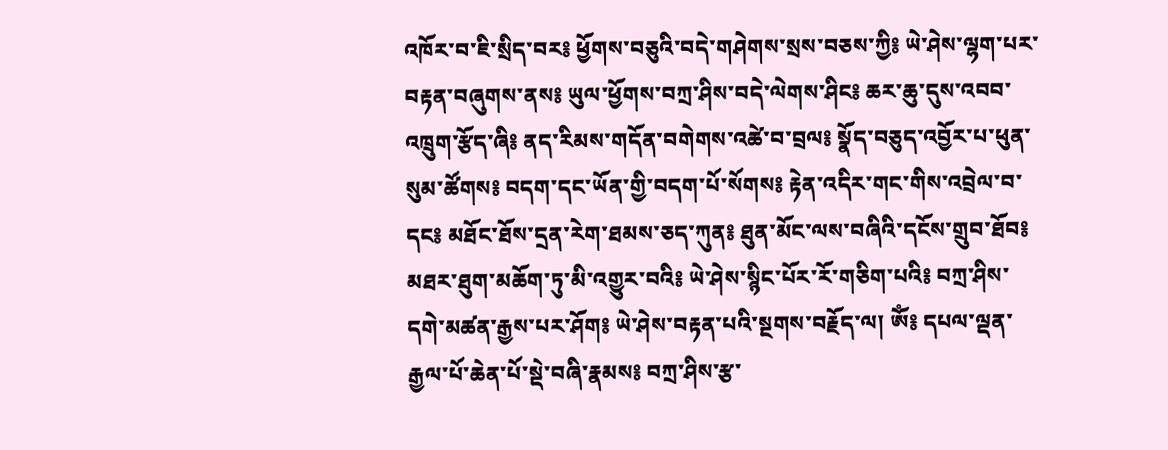འཁོར་བ་ཇི་སྲིད་བར༔ ཕྱོགས་བཅུའི་བདེ་གཤེགས་སྲས་བཅས་ཀྱི༔ ཡེ་ཤེས་ལྷག་པར་བརྟན་བཞུགས་ནས༔ ཡུལ་ཕྱོགས་བཀྲ་ཤིས་བདེ་ལེགས་ཤིང༔ ཆར་ཆུ་དུས་འབབ་འཁྲུག་རྩོད་ཞི༔ ནད་རིམས་གདོན་བགེགས་འཚེ་བ་བྲལ༔ སྣོད་བཅུད་འབྱོར་པ་ཕུན་སུམ་ཚོགས༔ བདག་དང་ཡོན་གྱི་བདག་པོ་སོགས༔ རྟེན་འདིར་གང་གིས་འབྲེལ་བ་དང༔ མཐོང་ཐོས་དྲན་རེག་ཐམས་ཅད་ཀུན༔ ཐུན་མོང་ལས་བཞིའི་དངོས་གྲུབ་ཐོབ༔ མཐར་ཐུག་མཆོག་ཏུ་མི་འགྱུར་བའི༔ ཡེ་ཤེས་སྙིང་པོར་རོ་གཅིག་པའི༔ བཀྲ་ཤིས་དགེ་མཚན་རྒྱས་པར་ཤོག༔ ཡེ་ཤེས་བརྟན་པའི་སྔགས་བརྗོད་ལ། ཨོཾ༔ དཔལ་ལྡན་རྒྱལ་པོ་ཆེན་པོ་སྡེ་བཞི་རྣམས༔ བཀྲ་ཤིས་རྩ་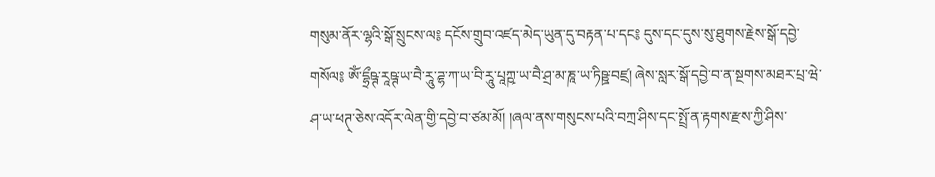གསུམ་ནོར་ལྷའི་སྒོ་སྲུངས་ལ༔ དངོས་གྲུབ་འཛད་མེད་ཡུན་དུ་བརྟན་པ་དང༔ དུས་དང་དུས་སུ་ཐུགས་རྗེས་སྒོ་དབྱེ་གསོལ༔ ཨོཾ་དྷྲྀཥྚ་རཱཥྚ་ཡ་བཻ་རཱུ་ཌྷ་ཀ་ཡ་བི་རཱུ་པཱཀྵ་ཡ་བཻ་ཤྲ་མ་ཎཱ་ཡ་ཏིཥྛ་བཛྲ། ཞེས་སླར་སྒོ་དབྱེ་བ་ན་སྔགས་མཐར་པྲ་ཝེ་ཤ་ཡ་ཕཊ྄་ཅེས་འདོར་ལེན་གྱི་དབྱེ་བ་ཙམ་མོ། །ཞལ་ནས་གསུངས་པའི་བཀྲ་ཤིས་དང་སྤྲོ་ན་རྟགས་རྫས་ཀྱི་ཤིས་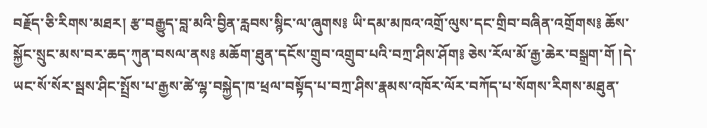བརྗོད་ཅི་རིགས་མཐར། རྩ་བརྒྱུད་བླ་མའི་བྱིན་རླབས་སྙིང་ལ་ཞུགས༔ ཡི་དམ་མཁའ་འགྲོ་ལུས་དང་གྲིབ་བཞིན་འགྲོགས༔ ཆོས་སྐྱོང་སྲུང་མས་བར་ཆད་ཀུན་བསལ་ནས༔ མཆོག་ཐུན་དངོས་གྲུབ་འགྲུབ་པའི་བཀྲ་ཤིས་ཤོག༔ ཅེས་རོལ་མོ་རྒྱ་ཆེར་བསྒྲག་གོ །དེ་ཡང་སོ་སོར་སྦས་ཤིང་སྤྲོས་པ་རྒྱས་ཚེ་ལྷ་བསྐྱེད་ཁ་ཕྲལ་བསྟོད་པ་བཀྲ་ཤིས་རྣམས་འཁོར་ལོར་བཀོད་པ་སོགས་རིགས་མཐུན་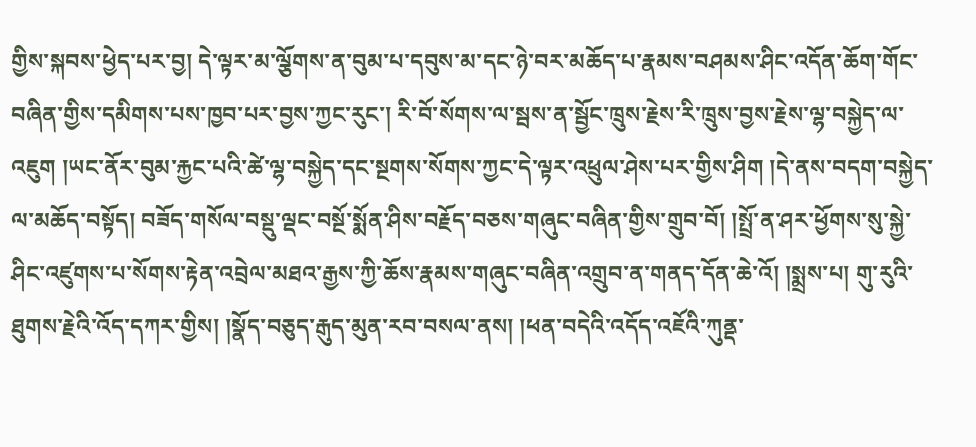གྱིས་སྐབས་ཕྱེད་པར་བྱ། དེ་ལྟར་མ་ལྕོགས་ན་བུམ་པ་དབུས་མ་དང་ཉེ་བར་མཆོད་པ་རྣམས་བཤམས་ཤིང་འདོན་ཆོག་གོང་བཞིན་གྱིས་དམིགས་པས་ཁྱབ་པར་བྱས་ཀྱང་རུང་། རི་བོ་སོགས་ལ་སྦས་ན་སྦྱོང་ཁྲུས་རྗེས་རི་ཁྲུས་བྱས་རྗེས་ལྷ་བསྐྱེད་ལ་འཇུག །ཡང་ནོར་བུམ་རྐྱང་པའི་ཚེ་ལྷ་བསྐྱེད་དང་སྔགས་སོགས་ཀྱང་དེ་ལྟར་འཕྲུལ་ཤེས་པར་གྱིས་ཤིག །དེ་ནས་བདག་བསྐྱེད་ལ་མཆོད་བསྟོད། བཟོད་གསོལ་བསྡུ་ལྡང་བསྔོ་སྨོན་ཤིས་བརྗོད་བཅས་གཞུང་བཞིན་གྱིས་གྲུབ་བོ། །སྤྲོ་ན་ཤར་ཕྱོགས་སུ་སྐྱེ་ཤིང་འཛུགས་པ་སོགས་རྟེན་འབྲེལ་མཐའ་རྒྱས་ཀྱི་ཆོས་རྣམས་གཞུང་བཞིན་འགྲུབ་ན་གནད་དོན་ཆེ་འོ། །སྨྲས་པ། གུ་རུའི་ཐུགས་རྗེའི་འོད་དཀར་གྱིས། །སྣོད་བཅུད་རྒུད་མུན་རབ་བསལ་ནས། །ཕན་བདེའི་འདོད་འཇོའི་ཀུནྡ་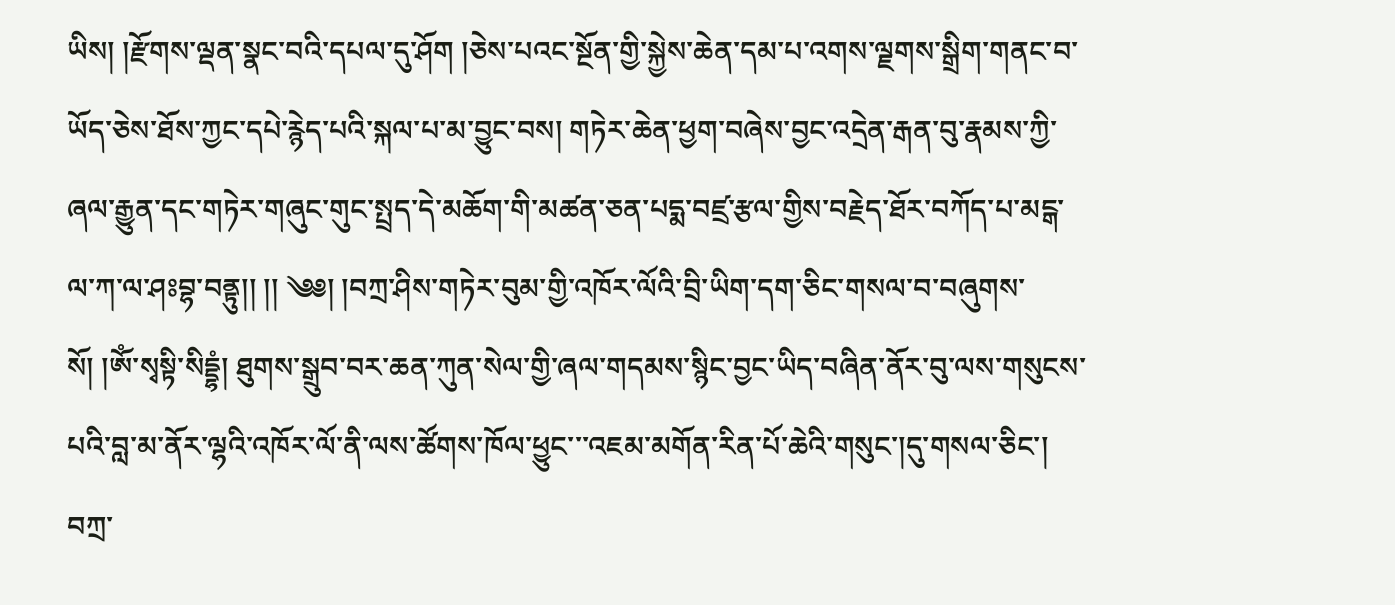ཡིས། །རྫོགས་ལྡན་སྣང་བའི་དཔལ་དུ་ཤོག །ཅེས་པའང་སྔོན་གྱི་སྐྱེས་ཆེན་དམ་པ་འགས་ལྗགས་སྒྲིག་གནང་བ་ཡོད་ཅེས་ཐོས་ཀྱང་དཔེ་རྙེད་པའི་སྐལ་པ་མ་བྱུང་བས། གཏེར་ཆེན་ཕྱག་བཞེས་བྱང་འདྲེན་རྒན་བུ་རྣམས་ཀྱི་ཞལ་རྒྱུན་དང་གཏེར་གཞུང་གུང་སྤྲད་དེ་མཆོག་གི་མཚན་ཅན་པདྨ་བཛྲ་རྩལ་གྱིས་བརྗེད་ཐོར་བཀོད་པ་མངྒ་ལ་ཀ་ལ་ཤཿབྷ་བནྟུ།། །། ༄༅། །བཀྲ་ཤིས་གཏེར་བུམ་གྱི་འཁོར་ལོའི་བྲི་ཡིག་དག་ཅིང་གསལ་བ་བཞུགས་སོ། །ཨོཾ་སྭསྟི་སིདྡྷཾ། ཐུགས་སྒྲུབ་བར་ཆན་ཀུན་སེལ་གྱི་ཞལ་གདམས་སྙིང་བྱང་ཡིད་བཞིན་ནོར་བུ་ལས་གསུངས་པའི་བླ་མ་ནོར་ལྷའི་འཁོར་ལོ་ནི་ལས་ཚོགས་ཁོལ་ཕྱུང་་་འཇམ་མགོན་རིན་པོ་ཆེའི་གསུང་།དུ་གསལ་ཅིང་། བཀྲ་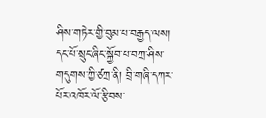ཤིས་གཏེར་གྱི་བུམ་པ་བརྒྱད་ལས། དང་པོ་སྲུང་ཞིང་སྐྱོབ་པ་བཀྲ་ཤིས་གདུགས་ཀྱི་ཙཀྲ་ནི། བྲི་གཞི་དཀར་པོར་འཁོར་ལོ་རྩིབས་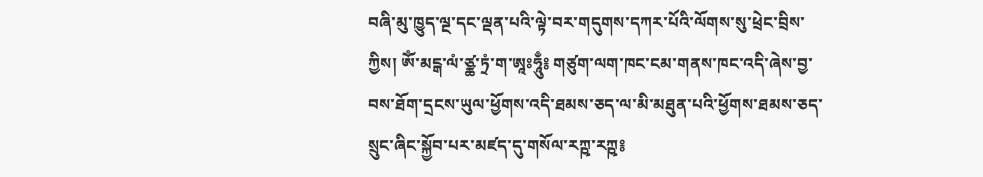བཞི་མུ་ཁྱུད་ལྔ་དང་ལྡན་པའི་ལྟེ་བར་གདུགས་དཀར་པོའི་ལོགས་སུ་ཕྲེང་བྲིས་ཀྱིས། ཨོཾ་མངྒ་ལཾ་ཙྪ་ཏྲཾ་ག་ཨཱཿཧཱུྃ༔ གཙུག་ལག་ཁང་ངམ་གནས་ཁང་འདི་ཞེས་བྱ་བས་ཐོག་དྲངས་ཡུལ་ཕྱོགས་འདི་ཐམས་ཅད་ལ་མི་མཐུན་པའི་ཕྱོགས་ཐམས་ཅད་སྲུང་ཞིང་སྐྱོབ་པར་མཛད་དུ་གསོལ་རཀྵ་རཀྵ༔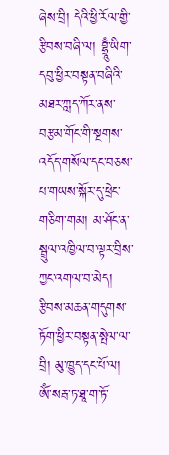ཞེས་བྲི། དེའི་ཕྱི་རོལ་གྱི་རྩིབས་བཞི་ལ། བྷྲཱུྃ་ཡིག་དབུ་ཕྱིར་བསྟན་བཞིའི་མཐར་ཀླད་ཀོར་ནས་བརྩམ་གོང་གི་སྔགས་འདོད་གསོལ་དང་བཅས་པ་གཡས་སྐོར་དུ་ཕྲེང་གཅིག་གམ། མ་ཤོང་ན་སྦྲུལ་འཁྱིལ་བ་ལྟར་བྲིས་ཀྱང་འགལ་བ་མེད། རྩིབས་མཆན་གདུགས་ཏོག་ཕྱིར་བསྟན་སྤེལ་ལ་བྲི། མུ་ཁྱུད་དང་པོ་ལ། ཨོཾ་སརྦ་ཏ་ཐཱ་ག་ཏོ་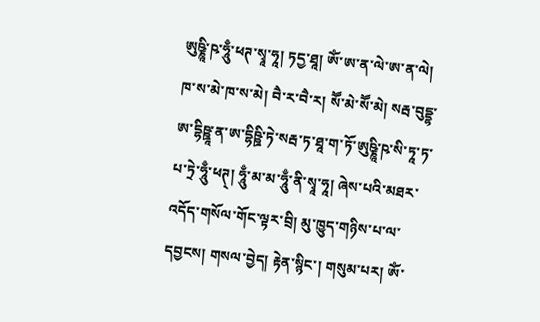ཨུཥྞཱི་ཥ་ཧཱུྃ་ཕཊ་སྭཱ་ཧཱ། ཏདྱ་ཐཱ། ཨོཾ་ཨ་ན་ལེ་ཨ་ན་ལེ། ཁ་ས་མེ་ཁ་ས་མེ། བཻ་ར་བཻ་ར། སཽ་མེ་སཽ་མེ། སརྦ་བུདྡྷ་ཨ་དྷིཥྛཱ་ན་ཨ་དྷིཥྛི་ཏེ་སརྦ་ཏ་ཐཱ་ག་ཏོ་ཨུཥྞཱི་ཥ་སི་ཏཱ་ཏ་པ་ཏྲེ་ཧཱུྃ་ཕཊ྄། ཧཱུྃ་མ་མ་ཧཱུྃ་ནི་སྭཱ་ཧཱ། ཞེས་པའི་མཐར་འདོད་གསོལ་གོང་ལྟར་བྲི། མུ་ཁྱུད་གཉིས་པ་ལ་དབྱངས། གསལ་བྱེད། རྟེན་སྙིང་། གསུམ་པར། ཨོཾ་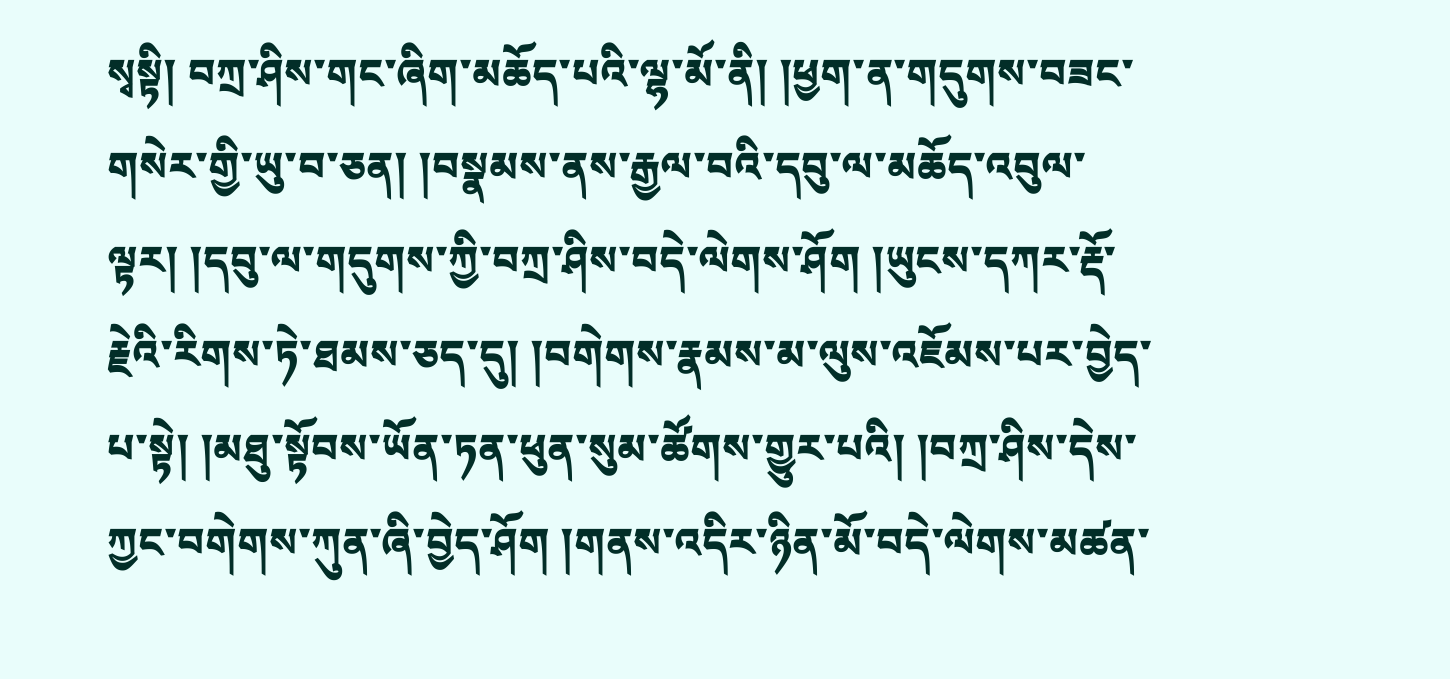སྭསྟི། བཀྲ་ཤིས་གང་ཞིག་མཆོད་པའི་ལྷ་མོ་ནི། །ཕྱག་ན་གདུགས་བཟང་གསེར་གྱི་ཡུ་བ་ཅན། །བསྣམས་ནས་རྒྱལ་བའི་དབུ་ལ་མཆོད་འབུལ་ལྟར། །དབུ་ལ་གདུགས་ཀྱི་བཀྲ་ཤིས་བདེ་ལེགས་ཤོག །ཡུངས་དཀར་རྡོ་རྗེའི་རིགས་ཏེ་ཐམས་ཅད་དུ། །བགེགས་རྣམས་མ་ལུས་འཇོམས་པར་བྱེད་པ་སྟེ། །མཐུ་སྟོབས་ཡོན་ཏན་ཕུན་སུམ་ཚོགས་གྱུར་པའི། །བཀྲ་ཤིས་དེས་ཀྱང་བགེགས་ཀུན་ཞི་བྱེད་ཤོག །གནས་འདིར་ཉིན་མོ་བདེ་ལེགས་མཚན་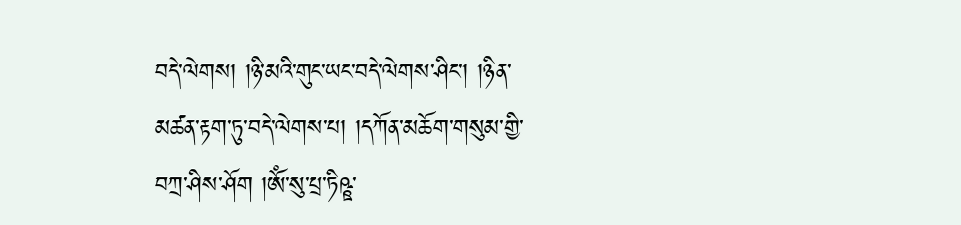བདེ་ལེགས། །ཉི་མའི་གུང་ཡང་བདེ་ལེགས་ཤིང་། །ཉིན་མཚན་རྟག་ཏུ་བདེ་ལེགས་པ། །དཀོན་མཆོག་གསུམ་གྱི་བཀྲ་ཤིས་ཤོག །ཨོཾ་སུ་པྲ་ཏིཥྛ་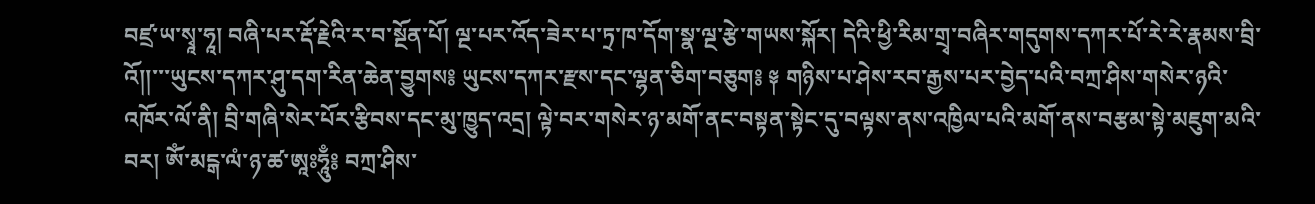བཛྲ་ཡ་སྭཱ་ཧཱ། བཞི་པར་རྡོ་རྗེའི་ར་བ་སྔོན་པོ། ལྔ་པར་འོད་ཟེར་པ་ཏྲ་ཁ་དོག་སྣ་ལྔ་རྩེ་གཡས་སྐོར། དེའི་ཕྱི་རིམ་གྲྭ་བཞིར་གདུགས་དཀར་པོ་རེ་རེ་རྣམས་བྲི་འོ།།་་་ཡུངས་དཀར་ཤུ་དག་རིན་ཆེན་བྱུགས༔ ཡུངས་དཀར་རྫས་དང་ལྷན་ཅིག་བཅུག༔ ༈ གཉིས་པ་ཤེས་རབ་རྒྱས་པར་བྱེད་པའི་བཀྲ་ཤིས་གསེར་ཉའི་འཁོར་ལོ་ནི། བྲི་གཞི་སེར་པོར་རྩིབས་དང་མུ་ཁྱུད་འདྲ། ལྟེ་བར་གསེར་ཉ་མགོ་ནང་བསྟན་སྟེང་དུ་བལྟས་ནས་འཁྱིལ་པའི་མགོ་ནས་བརྩམ་སྟེ་མཇུག་མའི་བར། ཨོཾ་མངྒ་ལཾ་ཉ་ཚ་ཨཱཿཧཱུྃ༔ བཀྲ་ཤིས་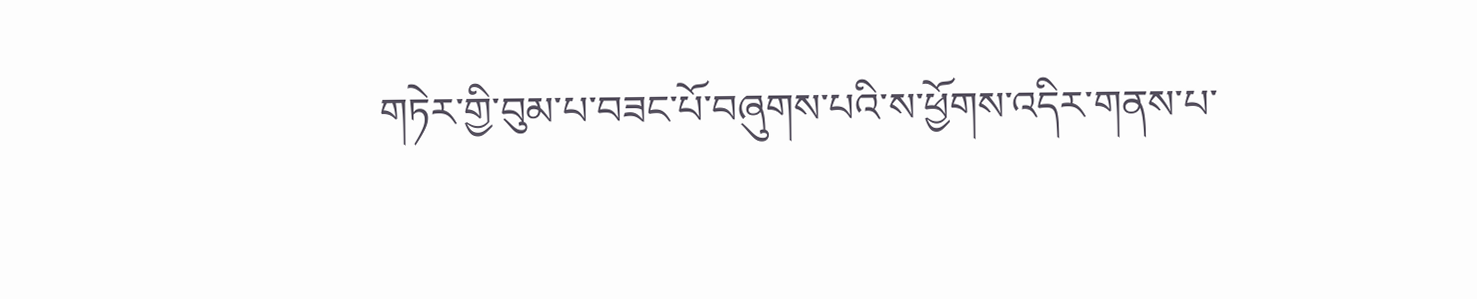གཏེར་གྱི་བུམ་པ་བཟང་པོ་བཞུགས་པའི་ས་ཕྱོགས་འདིར་གནས་པ་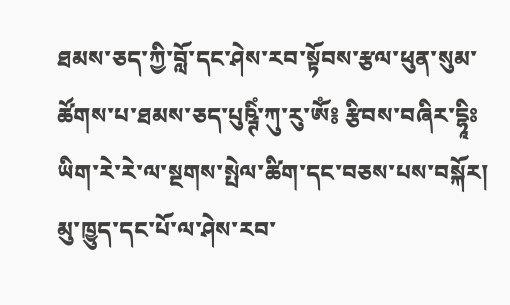ཐམས་ཅད་ཀྱི་བློ་དང་ཤེས་རབ་སྟོབས་རྩལ་ཕུན་སུམ་ཚོགས་པ་ཐམས་ཅད་པུཥྚིཾ་ཀུ་རུ་ཨོཾ༔ རྩིབས་བཞིར་དྷཱིཿཡིག་རེ་རེ་ལ་སྔགས་སྤེལ་ཚིག་དང་བཅས་པས་བསྐོར། མུ་ཁྱུད་དང་པོ་ལ་ཤེས་རབ་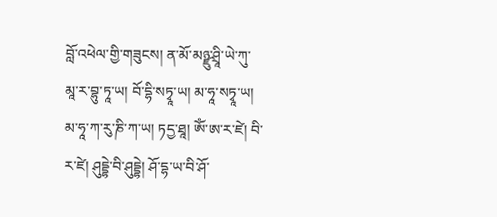བློ་འཕེལ་གྱི་གཟུངས། ན་མོ་མཉྫུ་ཤྲཱི་ཡེ་ཀུ་མཱ་ར་བྷུ་ཏཱ་ཡ། བོ་དྷི་སཏྭཱ་ཡ། མ་ཧཱ་སཏྭཱ་ཡ། མ་ཧཱ་ཀ་རུ་ཎི་ཀ་ཡ། ཏདྱ་ཐཱ། ཨོཾ་ཨ་ར་ཛེ། བི་ར་ཛེ། ཤུདྡྷེ་བི་ཤུདྡྷེ། ཤོ་དྷ་ཡ་བི་ཤོ་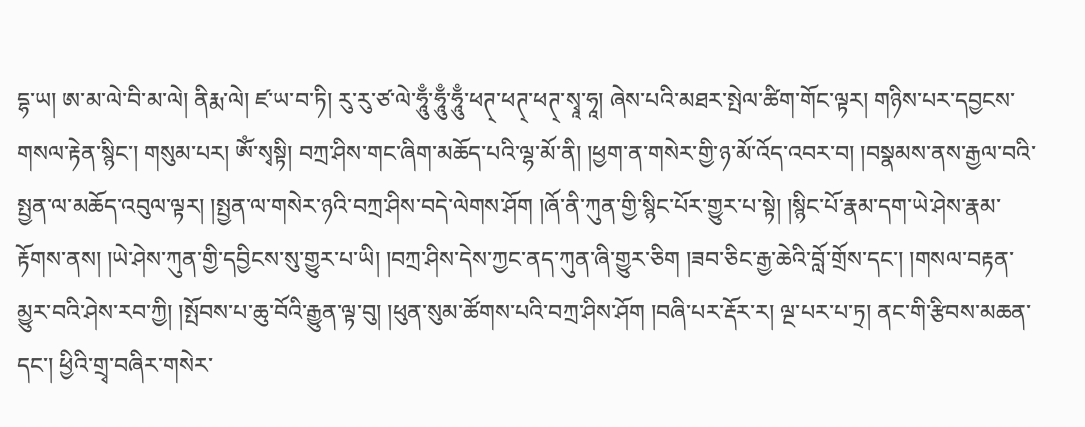དྷ་ཡ། ཨ་མ་ལེ་བི་མ་ལེ། ནིརྨ་ལེ། ཛ་ཡ་བ་ཏི། རུ་རུ་ཙ་ལེ་ཧཱུྃ་ཧཱུྃ་ཧཱུྃ་ཕཊ྄་ཕཊ྄་ཕཊ྄་སྭཱ་ཧཱ། ཞེས་པའི་མཐར་སྤེལ་ཚིག་གོང་ལྟར། གཉིས་པར་དབྱངས་གསལ་རྟེན་སྙིང་། གསུམ་པར། ཨོཾ་སྭསྟི། བཀྲ་ཤིས་གང་ཞིག་མཆོད་པའི་ལྷ་མོ་ནི། །ཕྱག་ན་གསེར་གྱི་ཉ་མོ་འོད་འབར་བ། །བསྣམས་ནས་རྒྱལ་བའི་སྤྱན་ལ་མཆོད་འབུལ་ལྟར། །སྤྱན་ལ་གསེར་ཉའི་བཀྲ་ཤིས་བདེ་ལེགས་ཤོག །ཞོ་ནི་ཀུན་གྱི་སྙིང་པོར་གྱུར་པ་སྟེ། །སྙིང་པོ་རྣམ་དག་ཡེ་ཤེས་རྣམ་རྟོགས་ནས། །ཡེ་ཤེས་ཀུན་གྱི་དབྱིངས་སུ་གྱུར་པ་ཡི། །བཀྲ་ཤིས་དེས་ཀྱང་ནད་ཀུན་ཞི་གྱུར་ཅིག །ཟབ་ཅིང་རྒྱ་ཆེའི་བློ་གྲོས་དང་། །གསལ་བརྟན་མྱུར་བའི་ཤེས་རབ་ཀྱི། །སྤོབས་པ་ཆུ་བོའི་རྒྱུན་ལྟ་བུ། །ཕུན་སུམ་ཚོགས་པའི་བཀྲ་ཤིས་ཤོག །བཞི་པར་རྡོར་ར། ལྔ་པར་པ་ཏྲ། ནང་གི་རྩིབས་མཆན་དང་། ཕྱིའི་གྲྭ་བཞིར་གསེར་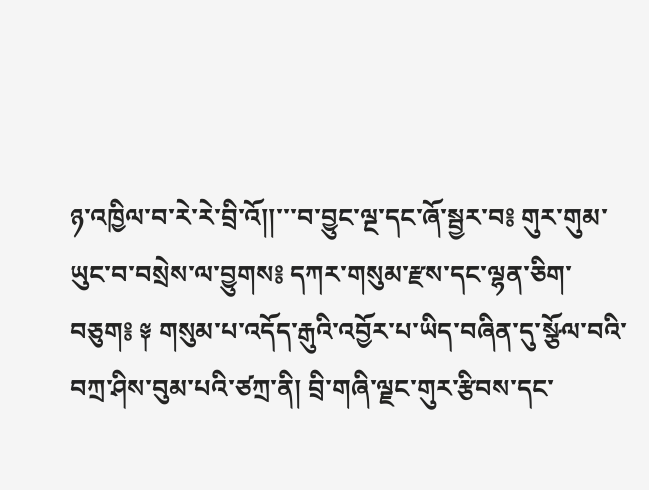ཉ་འཁྱིལ་བ་རེ་རེ་བྲི་འོ།།་་་བ་བྱུང་ལྔ་དང་ཞོ་སྦྱར་བ༔ གུར་གུམ་ཡུང་བ་བསྲེས་ལ་བྱུགས༔ དཀར་གསུམ་རྫས་དང་ལྷན་ཅིག་བཅུག༔ ༈ གསུམ་པ་འདོད་རྒུའི་འབྱོར་པ་ཡིད་བཞིན་དུ་སྩོལ་བའི་བཀྲ་ཤིས་བུམ་པའི་ཙཀྲ་ནི། བྲི་གཞི་ལྗང་གུར་རྩིབས་དང་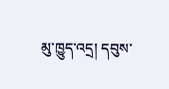མུ་ཁྱུད་འདྲ། དབུས་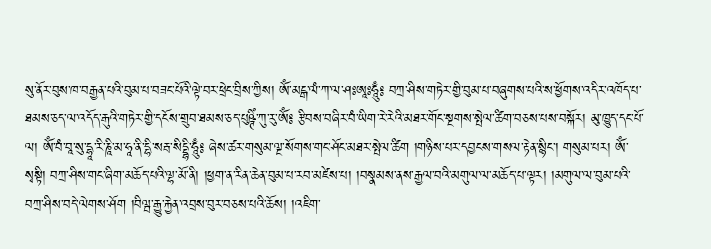སུ་ནོར་བུས་ཁ་བརྒྱན་པའི་བུམ་པ་བཟང་པོའི་ལྟེ་བར་ཕྲེང་བྲིས་ཀྱིས། ཨོཾ་མངྒ་ལཾ་ཀ་ལ་ཤཿཨཱཿཧཱུྃ༔ བཀྲ་ཤིས་གཏེར་གྱི་བུམ་པ་བཞུགས་པའི་ས་ཕྱོགས་འདིར་འཁོད་པ་ཐམས་ཅད་ལ་འདོད་རྒུའི་གཏེར་གྱི་དངོས་གྲུབ་ཐམས་ཅད་པུཥྚིཾ་ཀུ་རུ་ཨོཾ༔ རྩིབས་བཞིར་བཾ་ཡིག་རེ་རེའི་མཐར་གོང་སྔགས་སྤེལ་ཚིག་བཅས་པས་བསྐོར། མུ་ཁྱུད་དང་པོ་ལ། ཨོཾ་བཾ་བཱ་སུ་དྷཱ་རི་ཎཱི་མ་ཧཱ་ནི་དྷི་སརྦ་སིདྡྷི་ཧཱུྃ༔ ཞེས་ཚར་གསུམ་ལྔ་སོགས་གང་ཤོང་མཐར་སྤེལ་ཚིག །གཉིས་པར་དབྱངས་གསལ་རྟེན་སྙིང་། གསུམ་པར། ཨོཾ་སྭསྟི། བཀྲ་ཤིས་གང་ཞིག་མཆོད་པའི་ལྷ་མོ་ནི། །ཕྱག་ན་རིན་ཆེན་བུམ་པ་རབ་མཛེས་པ། །བསྣམས་ནས་རྒྱལ་བའི་མགུལ་ལ་མཆོད་པ་ལྟར། །མགུལ་ལ་བུམ་པའི་བཀྲ་ཤིས་བདེ་ལེགས་ཤོག །བིལྦ་རྒྱུ་རྐྱེན་འབྲས་བུར་བཅས་པའི་ཆོས། །འཇིག་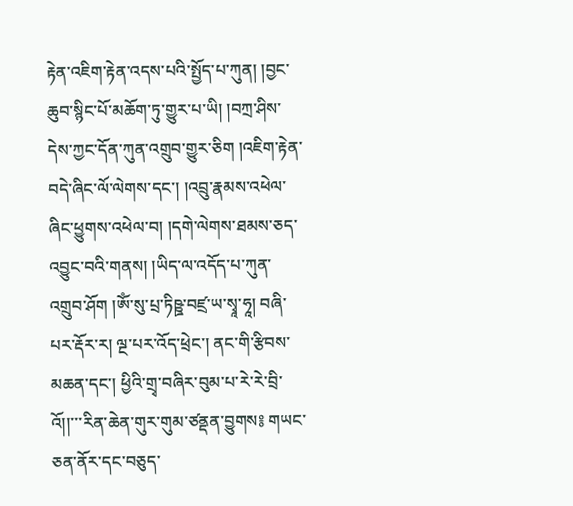རྟེན་འཇིག་རྟེན་འདས་པའི་སྤྱོད་པ་ཀུན། །བྱང་ཆུབ་སྙིང་པོ་མཆོག་ཏུ་གྱུར་པ་ཡི། །བཀྲ་ཤིས་དེས་ཀྱང་དོན་ཀུན་འགྲུབ་གྱུར་ཅིག །འཇིག་རྟེན་བདེ་ཞིང་ལོ་ལེགས་དང་། །འབྲུ་རྣམས་འཕེལ་ཞིང་ཕྱུགས་འཕེལ་བ། །དགེ་ལེགས་ཐམས་ཅད་འབྱུང་བའི་གནས། །ཡིད་ལ་འདོད་པ་ཀུན་འགྲུབ་ཤོག །ཨོཾ་སུ་པྲ་ཏིཥྛ་བཛྲ་ཡ་སྭཱ་ཧཱ། བཞི་པར་རྡོར་ར། ལྔ་པར་འོད་ཕྲེང་། ནང་གི་རྩིབས་མཆན་དང་། ཕྱིའི་གྲྭ་བཞིར་བུམ་པ་རེ་རེ་བྲི་འོ།།་་་རིན་ཆེན་གུར་གུམ་ཙནྡན་བྱུགས༔ གཡང་ཅན་ནོར་དང་བཅུད་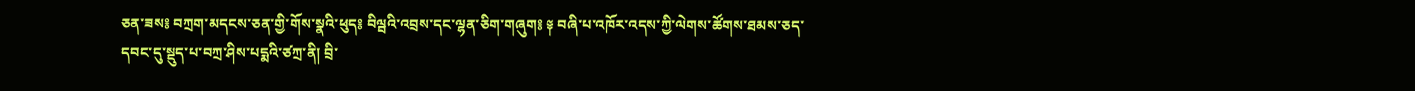ཅན་ཟས༔ བཀྲག་མདངས་ཅན་གྱི་གོས་སྣའི་ཕུད༔ བིལྦའི་འབྲས་དང་ལྷན་ཅིག་གཞུག༔ ༈ བཞི་པ་འཁོར་འདས་ཀྱི་ལེགས་ཚོགས་ཐམས་ཅད་དབང་དུ་སྡུད་པ་བཀྲ་ཤིས་པདྨའི་ཙཀྲ་ནི། བྲི་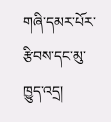གཞི་དམར་པོར་རྩིབས་དང་མུ་ཁྱུད་འདྲ།